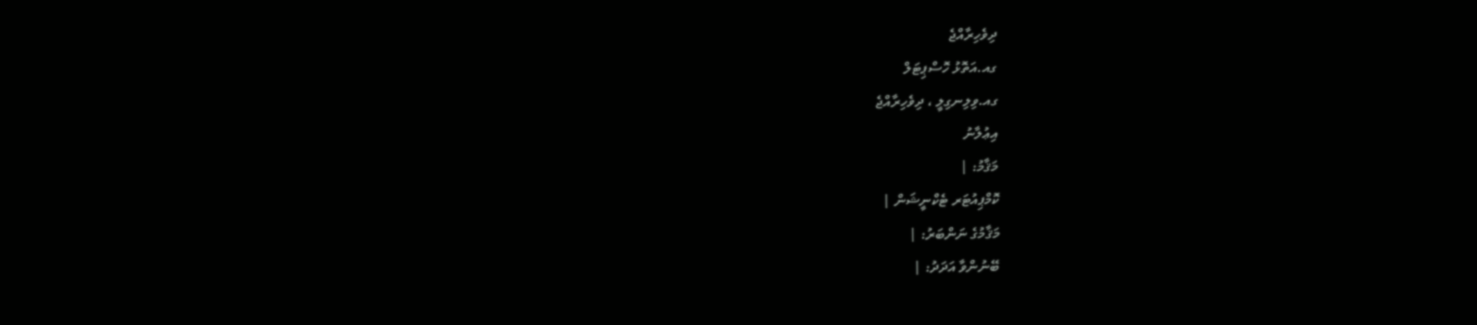ދިވެހިރާއްޖެ
ގއ.އަތޮޅު ހޮސްޕިޓަލް
ގއ.ވިލިނގިލީ ، ދިވެހިރާއްޖެ
އިޢުލާނު
މަޤާމު: |
ކޮމްޕިއުޓަރ ޓެކްނީޝަން |
މަޤާމުގެ ނަންބަރު: |
ބޭނުންވާ އަދަދު: |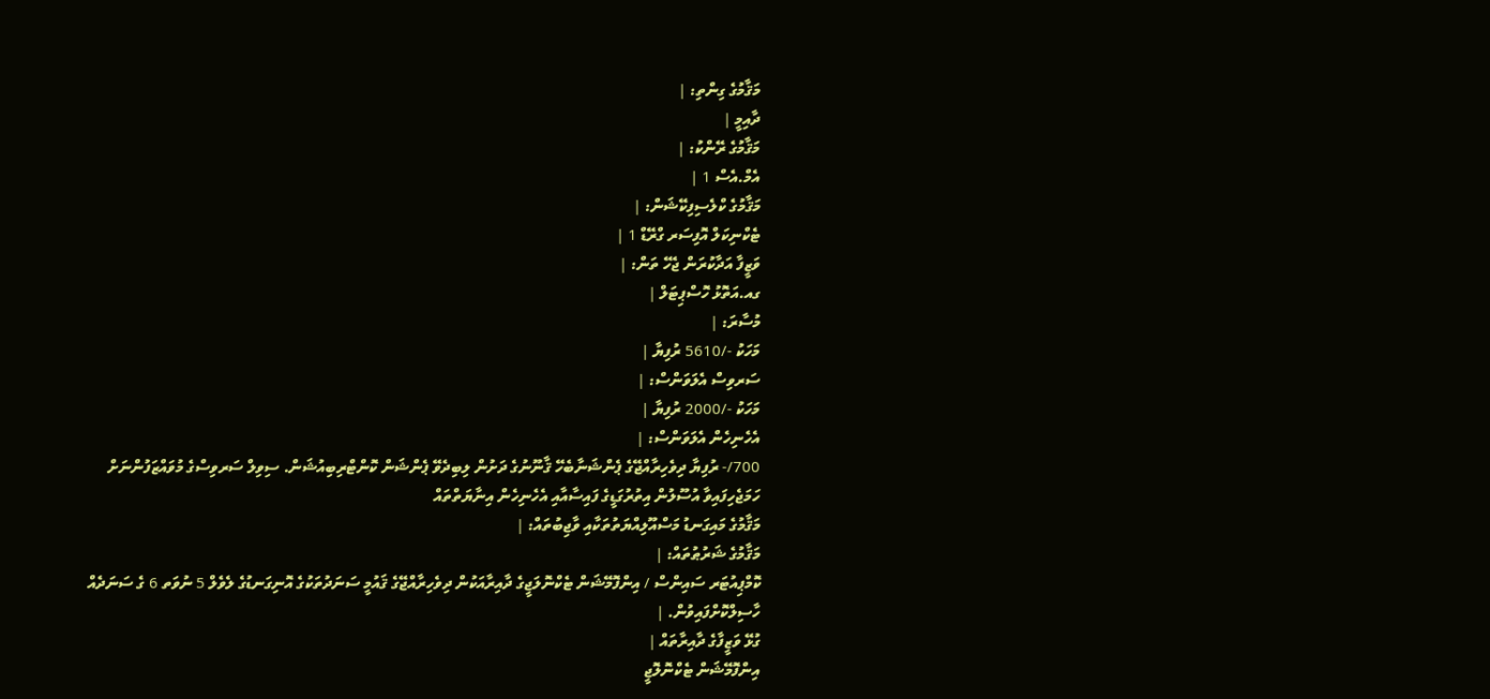މަޤާމުގެ ގިންތި: |
ދާއިމީ |
މަޤާމުގެ ރޭންކު: |
އެމް.އެސް 1 |
މަޤާމުގެ ކްލެސިފިކޭޝަން: |
ޓެކްނިކަލް އޮފިސަރ ގްރޭޑް 1 |
ވަޒީފާ އަދާކުރަން ޖެހޭ ތަން: |
ގއ.އަތޮޅު ހޮސްޕިޓަލް |
މުސާރަ: |
މަހަކު -/5610 ރުފިޔާ |
ސަރވިސް އެލަވަންސް: |
މަހަކު -/2000 ރުފިޔާ |
އެހެނިހެން އެލަވަންސް: |
700/- ރުފިޔާ ދިވެހިރާއްޖޭގެ ޕެންޝަނާބެހޭ ޤާނޫނުގެ ދަށުން ލިބިދެވޭ ޕެންޝަން ކޮންޓްރިބިއުޝަން. ސިވިލް ސަރވިސްގެ މުވައްޒަފުންނަށް ހަމަޖެހިފައިވާ އުސޫލުން އިތުރުގަޑީގެ ފައިސާއާއި އެހެނިހެން އިނާޔަތްތައް
މަޤާމުގެ މައިގަނޑު މަސްއޫލިއްޔަތުތަކާއި ވާޖިބުތައް: |
މަޤާމުގެ ޝަރުޠުތައް: |
ކޮމްޕިއުޓަރ ސައިންސް / އިންފޮމޭޝަން ޓެކްނޮލަޖީގެ ދާއިރާއަކުން ދިވެހިރާއްޖޭގެ ޤައުމީ ސަނަދުތަކުގެ އޮނިގަނޑުގެ ލެވެލް 5 ނުވަތ 6 ގެ ސަނަދެއް ހާސިލްކޮށްފައިވުން. |
ގުޅޭ ވަޒީފާގެ ދާއިރާތައް |
އިންފޮމޭޝަން ޓެކްނޮލޮޖީ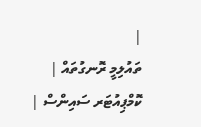|
ތައުލިމީ ރޮނގުތައް |
ކޮމްޕިއުޓަރ ސައިންސް |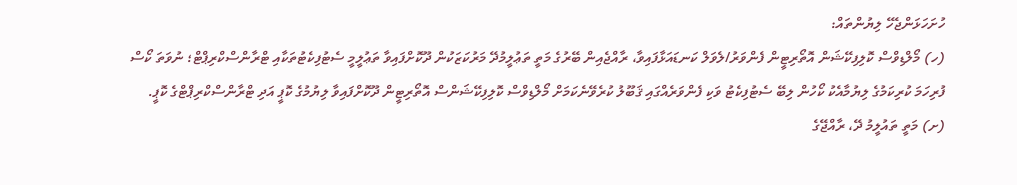ހުށަހަޅަންޖެހޭ ލިޔުންތައް:
(ހ) މޯލްޑިވްސް ކޮލިފިކޭޝަން އޮތޯރިޓީން ފެންވަރު/ލެވަލް ކަނޑައަޅާފައިވާ، ރާއްޖެއިން ބޭރުގެ މަތީ ތަޢުލީމުދޭ މަރުކަޒަކުން ދޫކޮށްފައިވާ ތަޢުލީމީ ސެޓުފިކެޓުތަކާއި ޓްރާންސްކްރިޕްޓް؛ ނުވަތަ ކޯސް ފުރިހަމަ ކުރިކަމުގެ ލިޔުމާއެކު ކޯހުން ލިބޭ ސެޓުފިކެޓު ވަކި ފެންވަރެއްގައި ޤަބޫލު ކުރެވޭނެކަމަށް މޯލްޑިވްސް ކޮލިފިކޭޝަންސް އޮތޯރިޓީން ދޫކޮށްފައިވާ ލިޔުމުގެ ކޮޕީ އަދި ޓްރާންސްކްރިޕްޓްގެ ކޮޕީ. (ށ) މަތީ ތައުލީމު ދޭ، ރާއްޖޭގެ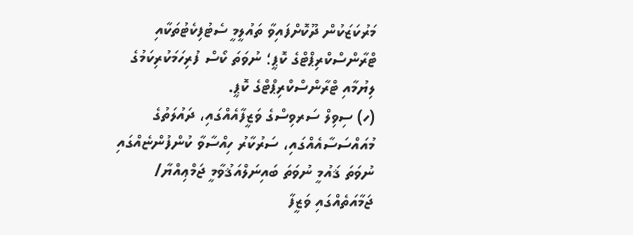މަރުކަޒަކުން ދޫކޮށްފައިވާ ތައުލީމީ ސެޓުފިކެޓުތަކާއި ޓްރާންސްކްރިޕްޓްގެ ކޮޕީ؛ ނުވަތަ ކޯސް ފުރިހަމަކުރިކަމުގެ ލިޔުމާއި ޓްރާންސްކްރިޕްޓްގެ ކޮޕީ.
(ހ) ސިވިލް ސަރވިސްގެ ވަޒީފާއެއްގައި، ދައުލަތުގެ މުއައްސަސާއެއްގައި، ސަރުކާރު ހިއްސާވާ ކުންފުންޏެއްގައި ނުވަތަ ޤައުމީ ނުވަތަ ބައިނަލްއަޤުވާމީ ޖަމްޢިއްޔާ/ ޖަމާއަތެއްގައި ވަޒީފާ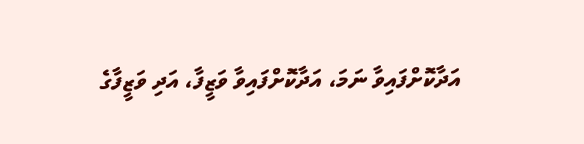އަދާކޮށްފައިވާ ނަމަ، އަދާކޮށްފައިވާ ވަޒީފާ، އަދި ވަޒީފާގެ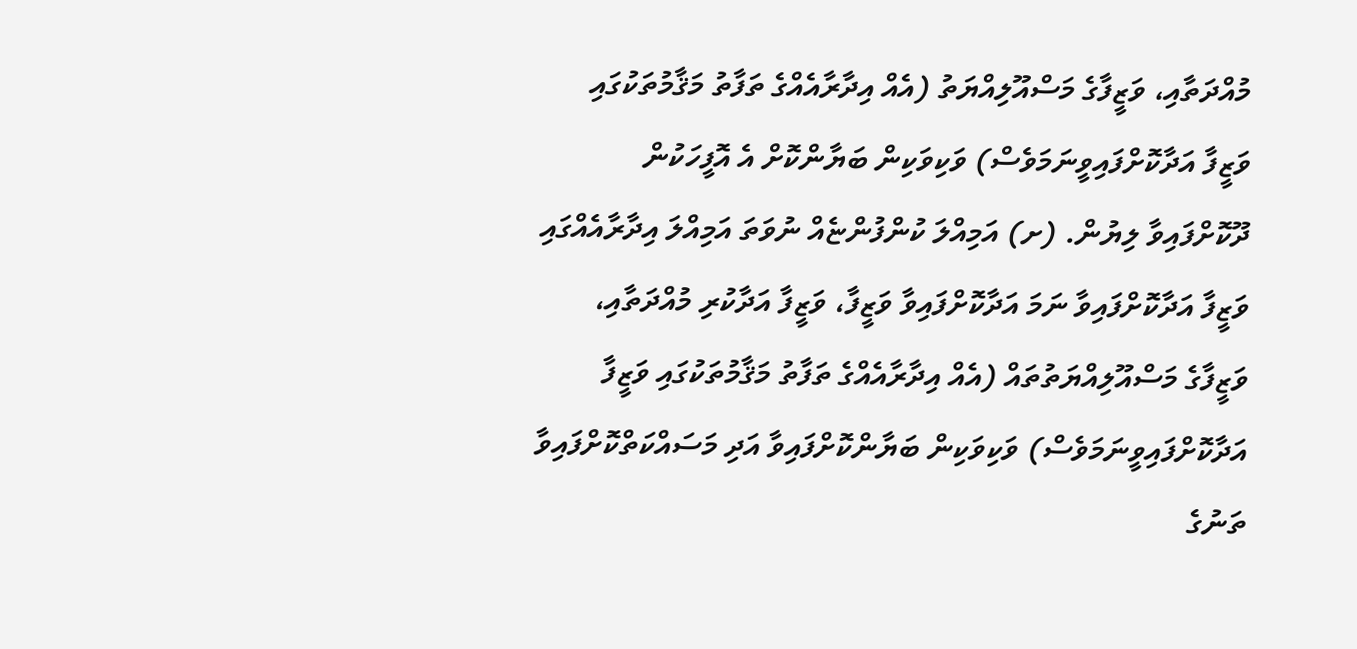މުއްދަތާއި، ވަޒީފާގެ މަސްއޫލިއްޔަތު (އެއް އިދާރާއެއްގެ ތަފާތު މަޤާމުތަކުގައި ވަޒީފާ އަދާކޮށްފައިވީނަމަވެސް) ވަކިވަކިން ބަޔާންކޮށް އެ އޮފީހަކުން ދޫކޮށްފައިވާ ލިޔުން. (ށ) އަމިއްލަ ކުންފުންޏެއް ނުވަތަ އަމިއްލަ އިދާރާއެއްގައި ވަޒީފާ އަދާކޮށްފައިވާ ނަމަ އަދާކޮށްފައިވާ ވަޒީފާ، ވަޒީފާ އަދާކުރި މުއްދަތާއި، ވަޒީފާގެ މަސްއޫލިއްޔަތުތައް (އެއް އިދާރާއެއްގެ ތަފާތު މަޤާމުތަކުގައި ވަޒީފާ އަދާކޮށްފައިވީނަމަވެސް) ވަކިވަކިން ބަޔާންކޮށްފައިވާ އަދި މަސައްކަތްކޮށްފައިވާ ތަނުގެ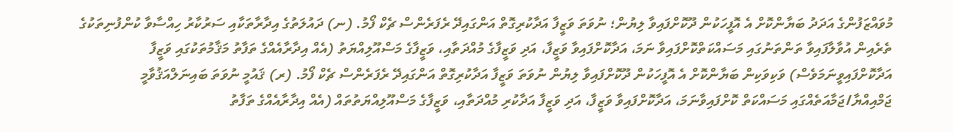މުވައްޒަފުންގެ އަދަދު ބަޔާންކޮށް އެ އޮފީހަކުން ދޫކޮށްފައިވާ ލިޔުން؛ ނުވަތަ ވަޒީފާ އަދާކުރިގޮތް އަންގައިދޭ ރެފަރެންސް ޗެކް ފޯމު. (ނ) ދައުލަތުގެ އިދާރާތަކާއި ސަރުކާރު ހިއްސާވާ ކުންފުނިތަކުގެ ތެރެއިން އުވާލާފައިވާ ތަންތަނުގައި މަސައްކަތްކޮށްފައިވާ ނަމަ، އަދާކޮށްފައިވާ ވަޒީފާ، އަދި ވަޒީފާގެ މުއްދަތާއި، ވަޒީފާގެ މަސްއޫލިއްޔަތު (އެއް އިދާރާއެއްގެ ތަފާތު މަޤާމުތަކުގައި ވަޒީފާ އަދާކޮށްފައިވީނަމަވެސް) ވަކިވަކިން ބަޔާންކޮށް އެ އޮފީހަކުން ދޫކޮށްފައިވާ ލިޔުން ނުވަތަ ވަޒީފާ އަދާކުރިގޮތް އަންގައިދޭ ރެފަރެންސް ޗެކް ފޯމު. (ރ) ޤައުމީ ނުވަތަ ބައިނަލްއަޤުވާމީ ޖަމްއިއްޔާ/ޖަމާއަތެއްގައި މަސައްކަތް ކޮށްފައިވާނަމަ، އަދާކޮށްފައިވާ ވަޒީފާ، އަދި ވަޒީފާ އަދާކުރި މުއްދަތާއި، ވަޒީފާގެ މަސްއޫލިއްޔަތުތައް (އެއް އިދާރާއެއްގެ ތަފާތު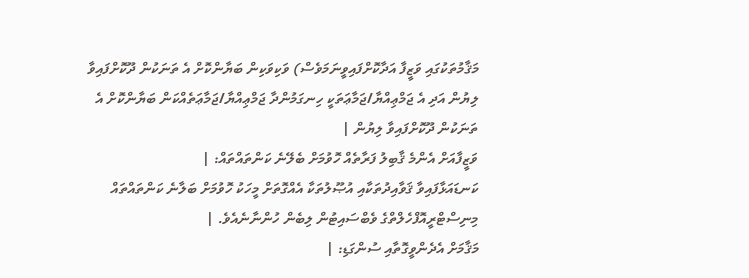މަޤާމުތަކުގައި ވަޒީފާ އަދާކޮށްފައިވީނަމަވެސް) ވަކިވަކިން ބަޔާންކޮށް އެ ތަނަކުން ދޫކޮށްފައިވާ ލިޔުން އަދި އެ ޖަމްޢިއްޔާ/ޖަމާޢަތަކީ ހިނގަމުންދާ ޖަމްޢިއްޔާ/ޖަމާޢަތެއްކަން ބަޔާންކޮށް އެ ތަނަކުން ދޫކޮށްފައިވާ ލިޔުން |
ވަޒީފާއަށް އެންމެ ޤާބިލު ފަރާތެއް ހޮވުމަށް ބެލޭނެ ކަންތައްތައް: |
ކަނޑައަޅާފައިވާ ޤަވާއިދުތަކާއި އުޞޫލުތަކާ އެއްގޮތަށް މީހަކު ހޮވުމަށް ބަލާނެ ކަންތައްތައް މިނިސްޓްރީއޮފްހެލްތްގެ ވެބްސައިޓުން ލިބެން ހުންނާނެއެވެ. |
މަޤާމަށް އެދެންވީގޮތާއި ސުންގަޑި: |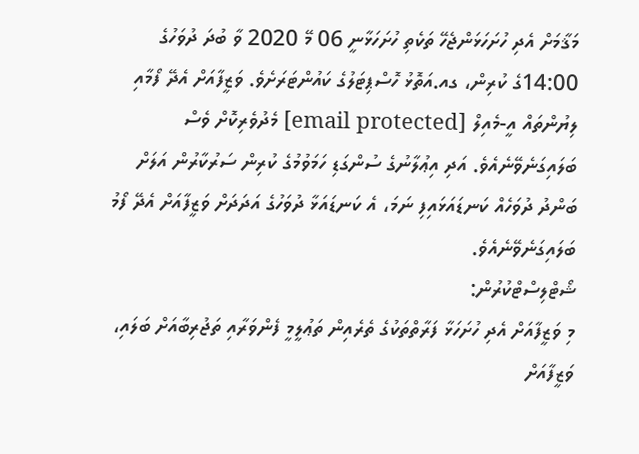މަޤާމަށް އެދި ހުށަހަޅަންޖެހޭ ތަކެތި ހުށަހަޅާނީ 06 މޭ 2020 ވާ ބުދަ ދުވަހުގެ 14:00ގެ ކުރިން، ގއ.އަތޮޅު ހޮސްޕިޓަލުގެ ކައުންޓަރަށެވެ. ވަޒީފާއަށް އެދޭ ފޯމާއި ލިޔުންތައް އީ-މެއިލް [email protected] މެދުވެރިކޮށް ވެސް ބަލައިގަނެވޭނެއެވެ. އަދި އިޢުލާނުގެ ސުންގަޑި ހަމަވުމުގެ ކުރިން ސަރުކާރުން އަލަށް ބަންދު ދުވަހެއް ކަނޑައަޅައިފި ނަމަ، އެ ކަނޑައަޅާ ދުވަހުގެ އަދަދަށް ވަޒީފާއަށް އެދޭ ފޯމު ބަލައިގަނެވޭނެއެވެ.
ޝޯޓްލިސްޓްކުރުން:
މި ވަޒީފާއަށް އެދި ހުށަހަޅާ ފަރާތްތަކުގެ ތެރެއިން ތަޢުލީމީ ފެންވަރާއި ތަޖުރިބާއަށް ބަލައި، ވަޒީފާއަށް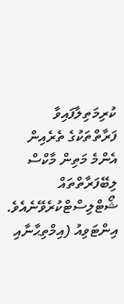ކުރިމަތިލާފައިވާ ފަރާތްތަކުގެ ތެރެއިން އެންމެ މަތިން މާކްސް ލިބޭފަރާތްތައް ޝޯޓްލިސްޓްކުރެވޭނެއެވެ.
އިންޓަވިއު (އިމްތިޙާނާއި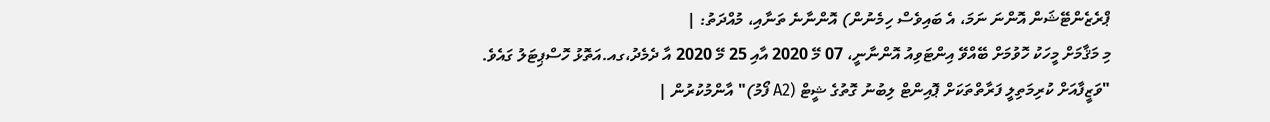ޕްރެޒެންޓޭޝަން އޮންނަ ނަމަ، އެ ބައިވެސް ހިމެނުން) އޮންނާނެ ތަނާއި، މުއްދަތު: |
މި މަޤާމަށް މީހަކު ހޮވުމަށް ބޭއްވޭ އިންޓަވިއު އޮންނާނީ، 07 މޭ 2020 އާއި 25 މޭ 2020 އާ ދެމެދު،ގއ.އަތޮޅު ހޮސްޕިޓަލު ގައެވެ.
"ވަޒީފާއަށް ކުރިމަތިލީ ފަރާތްތަކަށް ޕޮއިންޓް ލިބުނު ގޮތުގެ ޝީޓް (A2 ފޯމު)" އާންމުކުރުން |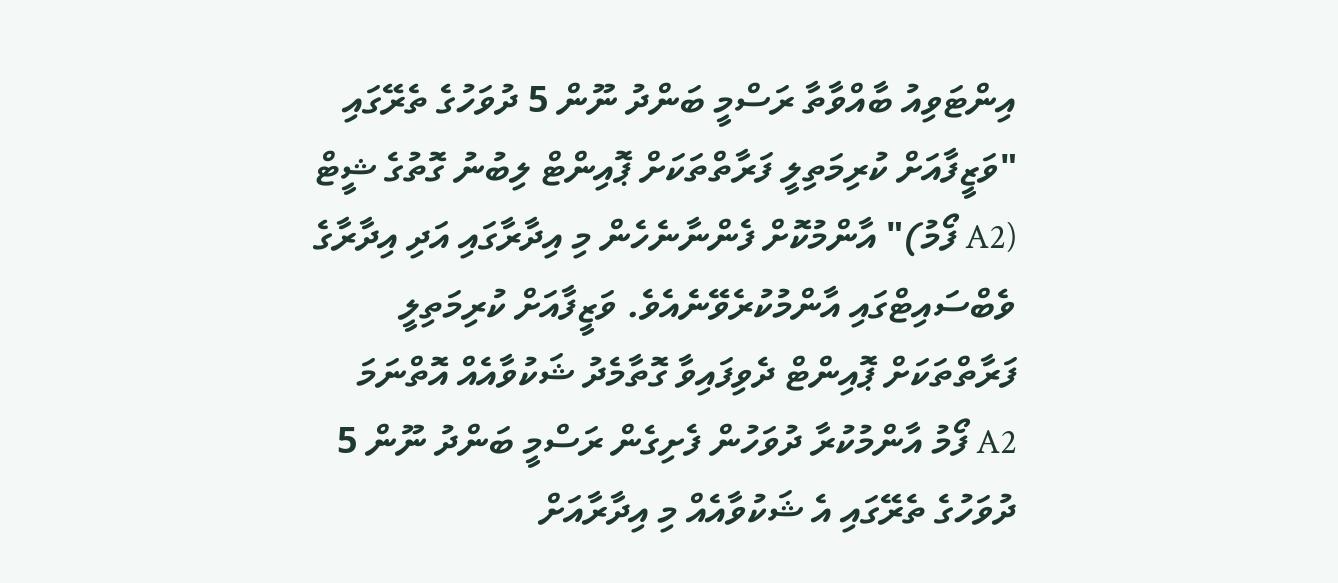އިންޓަވިއު ބާއްވާތާ ރަސްމީ ބަންދު ނޫން 5 ދުވަހުގެ ތެރޭގައި "ވަޒީފާއަށް ކުރިމަތިލީ ފަރާތްތަކަށް ޕޮއިންޓް ލިބުނު ގޮތުގެ ޝީޓް (A2 ފޯމު)" އާންމުކޮށް ފެންނާނެހެން މި އިދާރާގައި އަދި އިދާރާގެ ވެބްސައިޓްގައި އާންމުކުރެވޭނެއެވެ. ވަޒީފާއަށް ކުރިމަތިލީ ފަރާތްތަކަށް ޕޮއިންޓް ދެވިފައިވާ ގޮތާމެދު ޝަކުވާއެއް އޮތްނަމަ A2 ފޯމު އާންމުކުރާ ދުވަހުން ފެށިގެން ރަސްމީ ބަންދު ނޫން 5 ދުވަހުގެ ތެރޭގައި އެ ޝަކުވާއެއް މި އިދާރާއަށް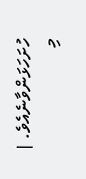ހުށަހަޅަންވާނެއެވެ. |
މި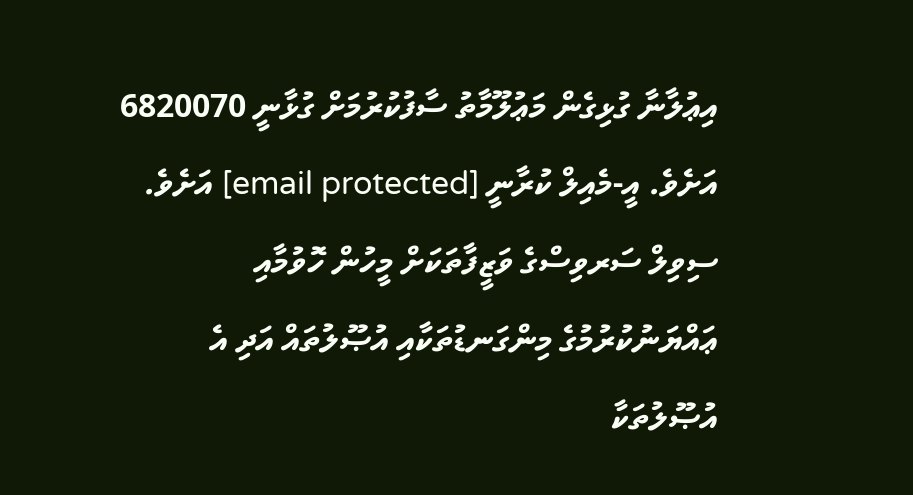އިޢުލާނާ ގުޅިގެން މަޢުލޫމާތު ސާފުކުރުމަށް ގުޅާނީ 6820070 އަށެވެ. އީ-މެއިލް ކުރާނީ [email protected] އަށެވެ. ސިވިލް ސަރވިސްގެ ވަޒީފާތަކަށް މީހުން ހޮވުމާއި ޢައްޔަނުކުރުމުގެ މިންގަނޑުތަކާއި އުޞޫލުތައް އަދި އެ އުޞޫލުތަކާ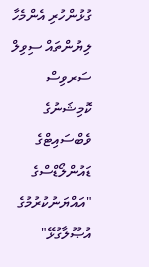ގުޅުންހުރި އެންމެހާ ލިޔުންތައް ސިވިލް ސަރވިސް ކޮމިޝަނުގެ ވެބްސައިޓްގެ ޑައުންލޯޑްސްގެ "އައްޔަނުކުރުމުގެ އުޞޫލާގުޅޭ"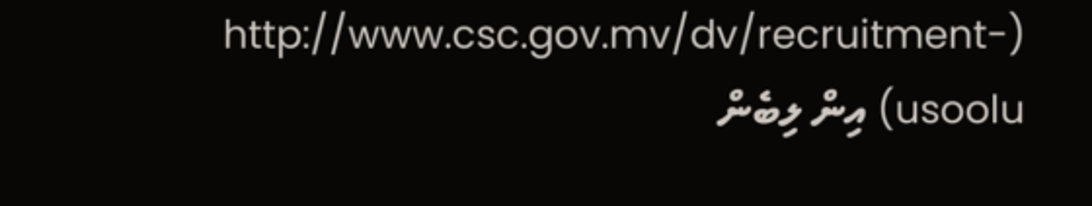(http://www.csc.gov.mv/dv/recruitment-usoolu) އިން ލިބެން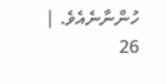ހުންނާނެއެވެ. |
26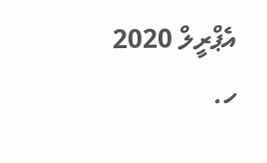އެޕްރީލް 2020 ހ.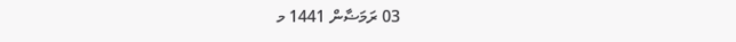03 ރަމަޟާން 1441 މ